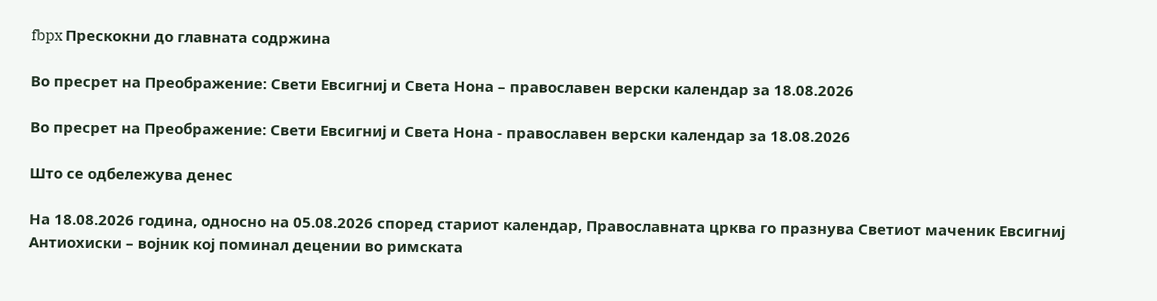fbpx Прескокни до главната содржина

Во пресрет на Преображение: Свети Евсигниј и Света Нона – православен верски календар за 18.08.2026

Во пресрет на Преображение: Свети Евсигниј и Света Нона - православен верски календар за 18.08.2026

Што се одбележува денес

На 18.08.2026 година, односно на 05.08.2026 според стариот календар, Православната црква го празнува Светиот маченик Евсигниј Антиохиски – војник кој поминал децении во римската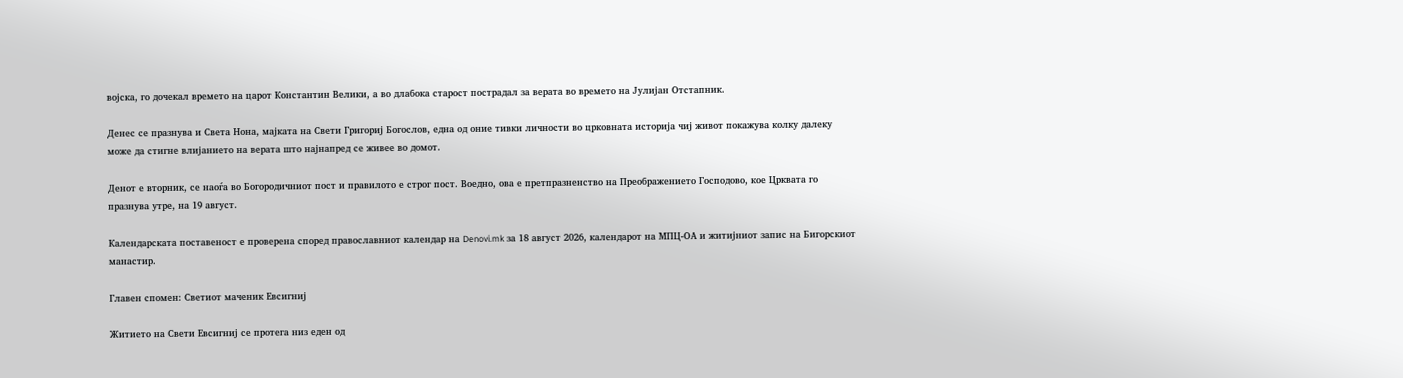војска, го дочекал времето на царот Константин Велики, а во длабока старост пострадал за верата во времето на Јулијан Отстапник.

Денес се празнува и Света Нона, мајката на Свети Григориј Богослов, една од оние тивки личности во црковната историја чиј живот покажува колку далеку може да стигне влијанието на верата што најнапред се живее во домот.

Денот е вторник, се наоѓа во Богородичниот пост и правилото е строг пост. Воедно, ова е претпразненство на Преображението Господово, кое Црквата го празнува утре, на 19 август.

Календарската поставеност е проверена според православниот календар на Denovi.mk за 18 август 2026, календарот на МПЦ-ОА и житијниот запис на Бигорскиот манастир.

Главен спомен: Светиот маченик Евсигниј

Житието на Свети Евсигниј се протега низ еден од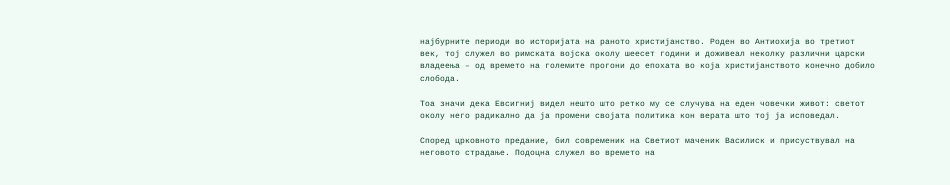најбурните периоди во историјата на раното христијанство. Роден во Антиохија во третиот век, тој служел во римската војска околу шеесет години и доживеал неколку различни царски владеења – од времето на големите прогони до епохата во која христијанството конечно добило слобода.

Тоа значи дека Евсигниј видел нешто што ретко му се случува на еден човечки живот: светот околу него радикално да ја промени својата политика кон верата што тој ја исповедал.

Според црковното предание, бил современик на Светиот маченик Василиск и присуствувал на неговото страдање. Подоцна служел во времето на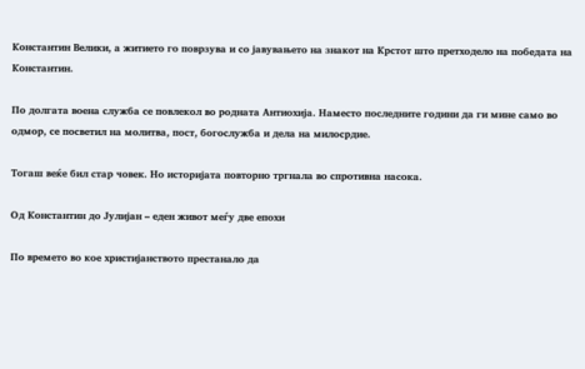Константин Велики, а житието го поврзува и со јавувањето на знакот на Крстот што претходело на победата на Константин.

По долгата воена служба се повлекол во родната Антиохија. Наместо последните години да ги мине само во одмор, се посветил на молитва, пост, богослужба и дела на милосрдие.

Тогаш веќе бил стар човек. Но историјата повторно тргнала во спротивна насока.

Од Константин до Јулијан – еден живот меѓу две епохи

По времето во кое христијанството престанало да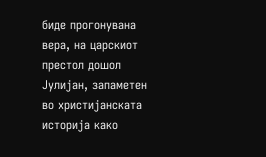биде прогонувана вера, на царскиот престол дошол Јулијан, запаметен во христијанската историја како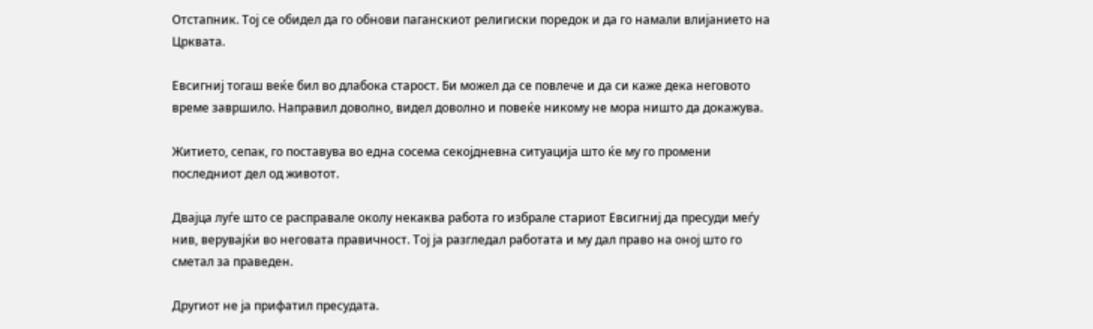Отстапник. Тој се обидел да го обнови паганскиот религиски поредок и да го намали влијанието на Црквата.

Евсигниј тогаш веќе бил во длабока старост. Би можел да се повлече и да си каже дека неговото време завршило. Направил доволно, видел доволно и повеќе никому не мора ништо да докажува.

Житието, сепак, го поставува во една сосема секојдневна ситуација што ќе му го промени последниот дел од животот.

Двајца луѓе што се расправале околу некаква работа го избрале стариот Евсигниј да пресуди меѓу нив, верувајќи во неговата правичност. Тој ја разгледал работата и му дал право на оној што го сметал за праведен.

Другиот не ја прифатил пресудата.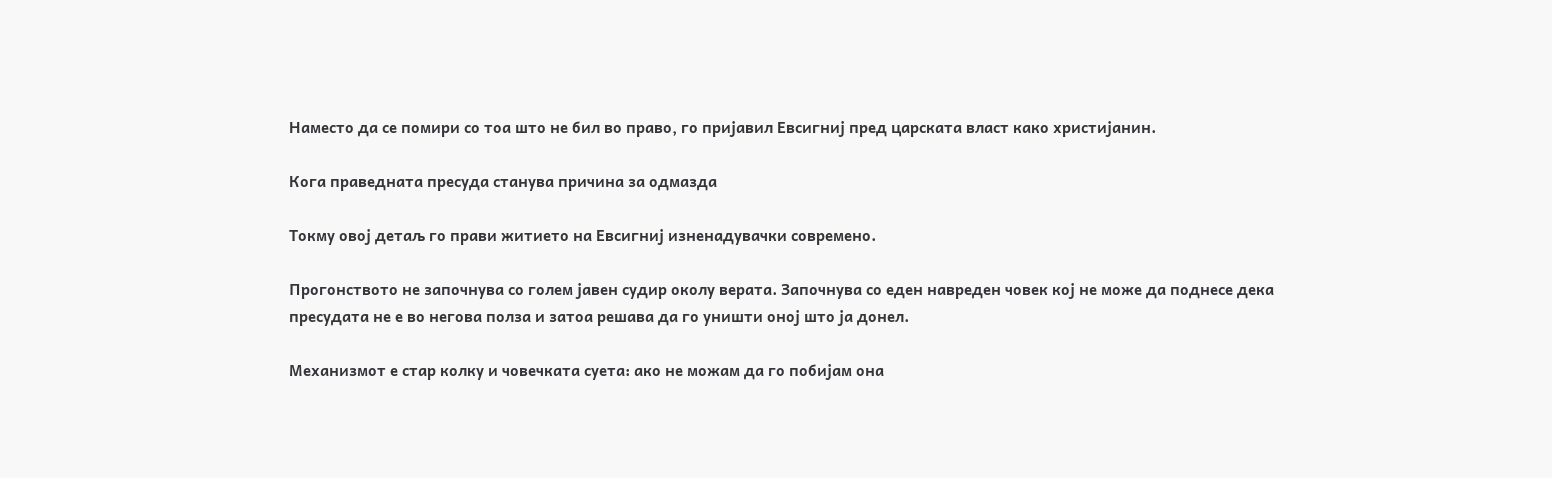Наместо да се помири со тоа што не бил во право, го пријавил Евсигниј пред царската власт како христијанин.

Кога праведната пресуда станува причина за одмазда

Токму овој детаљ го прави житието на Евсигниј изненадувачки современо.

Прогонството не започнува со голем јавен судир околу верата. Започнува со еден навреден човек кој не може да поднесе дека пресудата не е во негова полза и затоа решава да го уништи оној што ја донел.

Механизмот е стар колку и човечката суета: ако не можам да го побијам она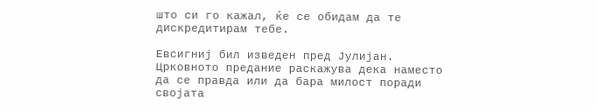што си го кажал, ќе се обидам да те дискредитирам тебе.

Евсигниј бил изведен пред Јулијан. Црковното предание раскажува дека наместо да се правда или да бара милост поради својата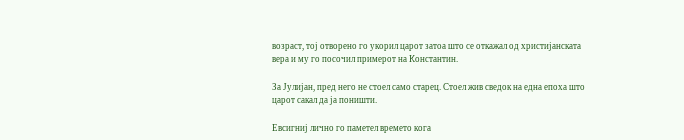возраст, тој отворено го укорил царот затоа што се откажал од христијанската вера и му го посочил примерот на Константин.

За Јулијан, пред него не стоел само старец. Стоел жив сведок на една епоха што царот сакал да ја поништи.

Евсигниј лично го паметел времето кога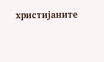христијаните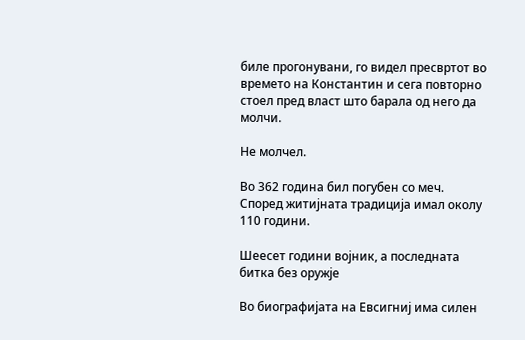биле прогонувани, го видел пресвртот во времето на Константин и сега повторно стоел пред власт што барала од него да молчи.

Не молчел.

Во 362 година бил погубен со меч. Според житијната традиција имал околу 110 години.

Шеесет години војник, а последната битка без оружје

Во биографијата на Евсигниј има силен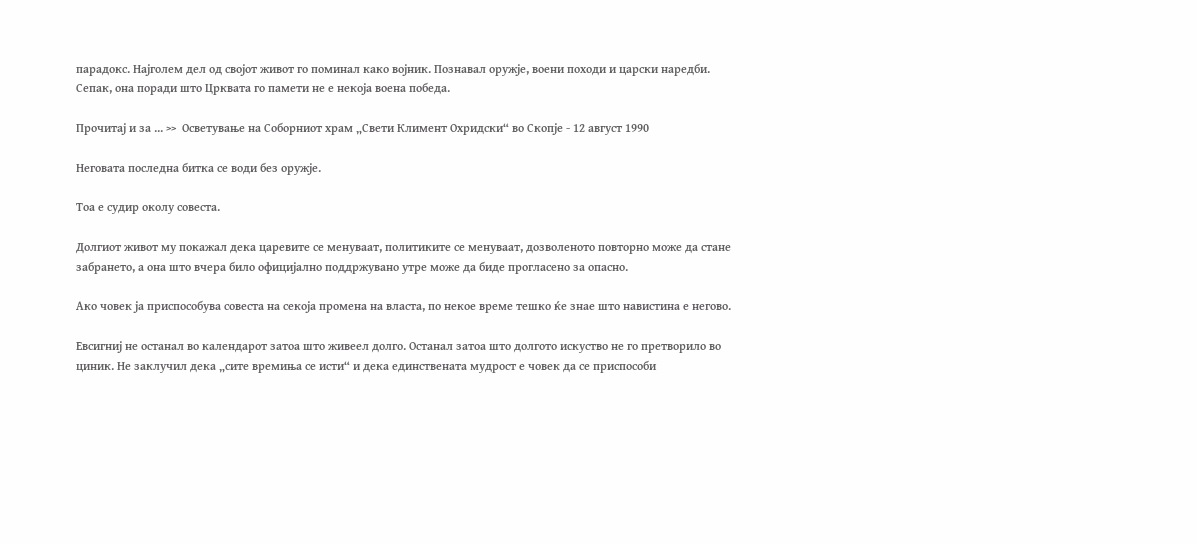парадокс. Најголем дел од својот живот го поминал како војник. Познавал оружје, воени походи и царски наредби. Сепак, она поради што Црквата го памети не е некоја воена победа.

Прочитај и за ... >>  Осветување на Соборниот храм „Свети Климент Охридски“ во Скопје - 12 август 1990

Неговата последна битка се води без оружје.

Тоа е судир околу совеста.

Долгиот живот му покажал дека царевите се менуваат, политиките се менуваат, дозволеното повторно може да стане забрането, а она што вчера било официјално поддржувано утре може да биде прогласено за опасно.

Ако човек ја приспособува совеста на секоја промена на власта, по некое време тешко ќе знае што навистина е негово.

Евсигниј не останал во календарот затоа што живеел долго. Останал затоа што долгото искуство не го претворило во циник. Не заклучил дека „сите времиња се исти“ и дека единствената мудрост е човек да се приспособи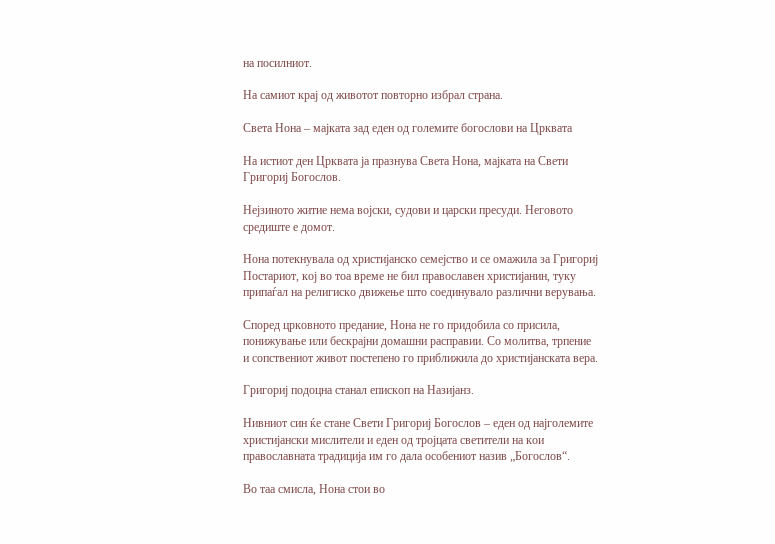на посилниот.

На самиот крај од животот повторно избрал страна.

Света Нона – мајката зад еден од големите богослови на Црквата

На истиот ден Црквата ја празнува Света Нона, мајката на Свети Григориј Богослов.

Нејзиното житие нема војски, судови и царски пресуди. Неговото средиште е домот.

Нона потекнувала од христијанско семејство и се омажила за Григориј Постариот, кој во тоа време не бил православен христијанин, туку припаѓал на религиско движење што соединувало различни верувања.

Според црковното предание, Нона не го придобила со присила, понижување или бескрајни домашни расправии. Со молитва, трпение и сопствениот живот постепено го приближила до христијанската вера.

Григориј подоцна станал епископ на Назијанз.

Нивниот син ќе стане Свети Григориј Богослов – еден од најголемите христијански мислители и еден од тројцата светители на кои православната традиција им го дала особениот назив „Богослов“.

Во таа смисла, Нона стои во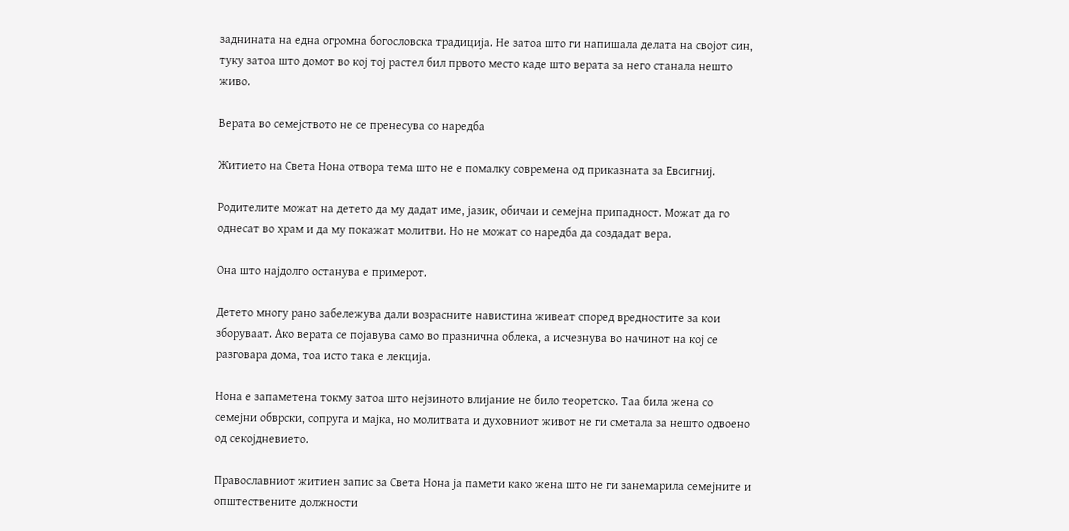заднината на една огромна богословска традиција. Не затоа што ги напишала делата на својот син, туку затоа што домот во кој тој растел бил првото место каде што верата за него станала нешто живо.

Верата во семејството не се пренесува со наредба

Житието на Света Нона отвора тема што не е помалку современа од приказната за Евсигниј.

Родителите можат на детето да му дадат име, јазик, обичаи и семејна припадност. Можат да го однесат во храм и да му покажат молитви. Но не можат со наредба да создадат вера.

Она што најдолго останува е примерот.

Детето многу рано забележува дали возрасните навистина живеат според вредностите за кои зборуваат. Ако верата се појавува само во празнична облека, а исчезнува во начинот на кој се разговара дома, тоа исто така е лекција.

Нона е запаметена токму затоа што нејзиното влијание не било теоретско. Таа била жена со семејни обврски, сопруга и мајка, но молитвата и духовниот живот не ги сметала за нешто одвоено од секојдневието.

Православниот житиен запис за Света Нона ја памети како жена што не ги занемарила семејните и општествените должности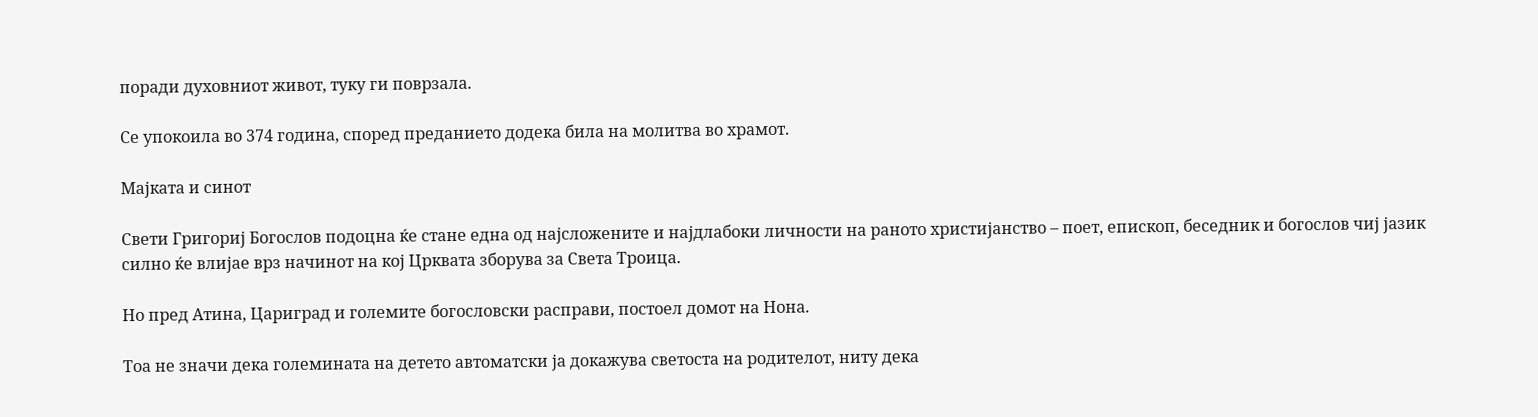поради духовниот живот, туку ги поврзала.

Се упокоила во 374 година, според преданието додека била на молитва во храмот.

Мајката и синот

Свети Григориј Богослов подоцна ќе стане една од најсложените и најдлабоки личности на раното христијанство – поет, епископ, беседник и богослов чиј јазик силно ќе влијае врз начинот на кој Црквата зборува за Света Троица.

Но пред Атина, Цариград и големите богословски расправи, постоел домот на Нона.

Тоа не значи дека големината на детето автоматски ја докажува светоста на родителот, ниту дека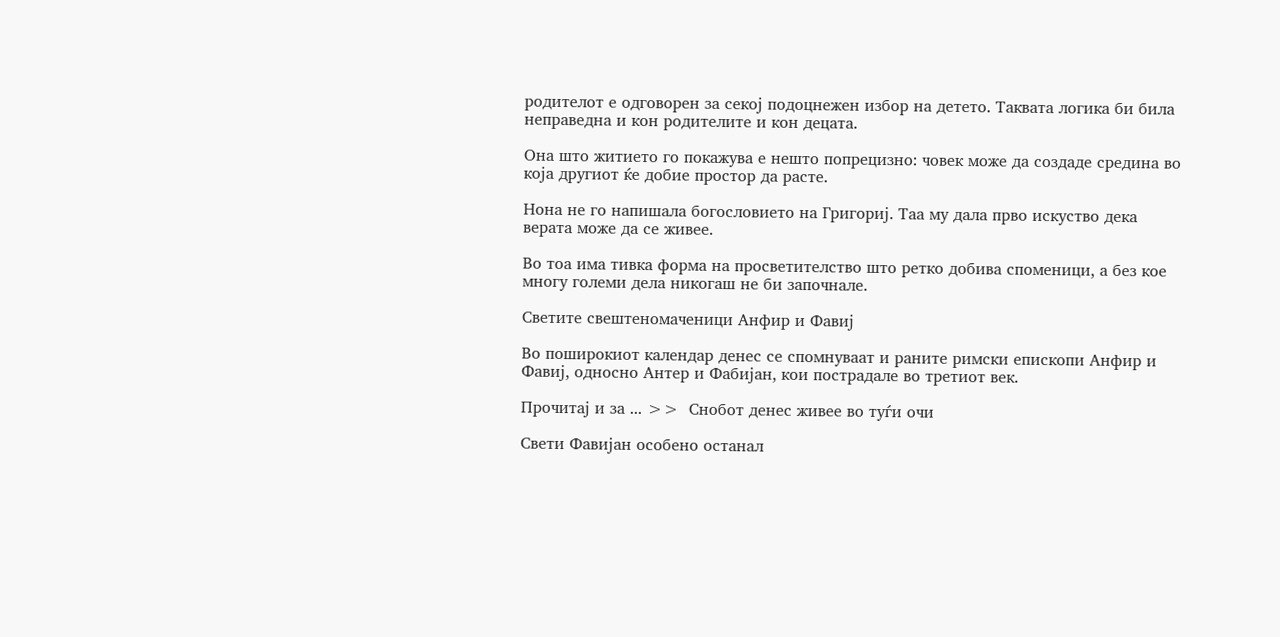родителот е одговорен за секој подоцнежен избор на детето. Таквата логика би била неправедна и кон родителите и кон децата.

Она што житието го покажува е нешто попрецизно: човек може да создаде средина во која другиот ќе добие простор да расте.

Нона не го напишала богословието на Григориј. Таа му дала прво искуство дека верата може да се живее.

Во тоа има тивка форма на просветителство што ретко добива споменици, а без кое многу големи дела никогаш не би започнале.

Светите свештеномаченици Анфир и Фавиј

Во поширокиот календар денес се спомнуваат и раните римски епископи Анфир и Фавиј, односно Антер и Фабијан, кои пострадале во третиот век.

Прочитај и за ... >>  Снобот денес живее во туѓи очи

Свети Фавијан особено останал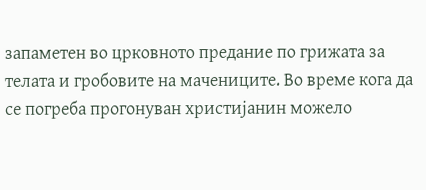запаметен во црковното предание по грижата за телата и гробовите на мачениците. Во време кога да се погреба прогонуван христијанин можело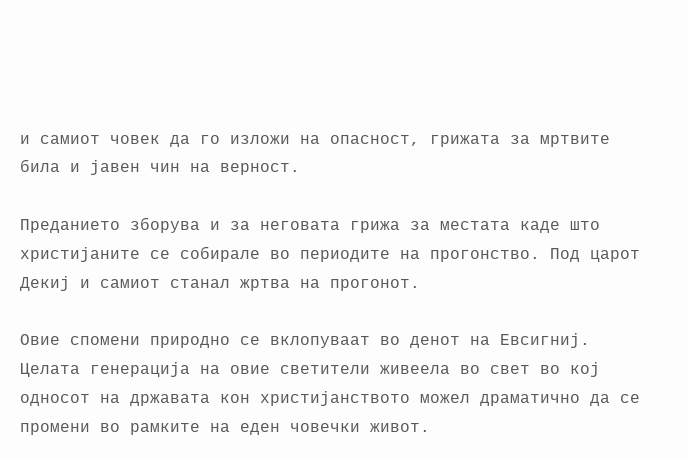и самиот човек да го изложи на опасност, грижата за мртвите била и јавен чин на верност.

Преданието зборува и за неговата грижа за местата каде што христијаните се собирале во периодите на прогонство. Под царот Декиј и самиот станал жртва на прогонот.

Овие спомени природно се вклопуваат во денот на Евсигниј. Целата генерација на овие светители живеела во свет во кој односот на државата кон христијанството можел драматично да се промени во рамките на еден човечки живот.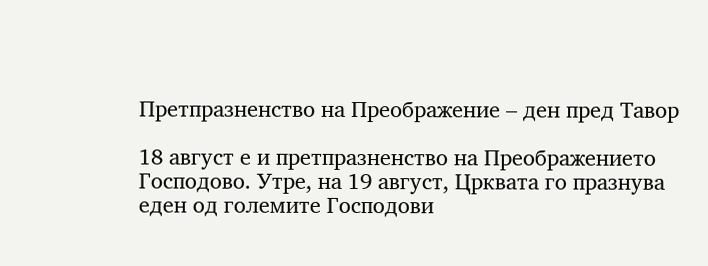Претпразненство на Преображение – ден пред Тавор

18 август е и претпразненство на Преображението Господово. Утре, на 19 август, Црквата го празнува еден од големите Господови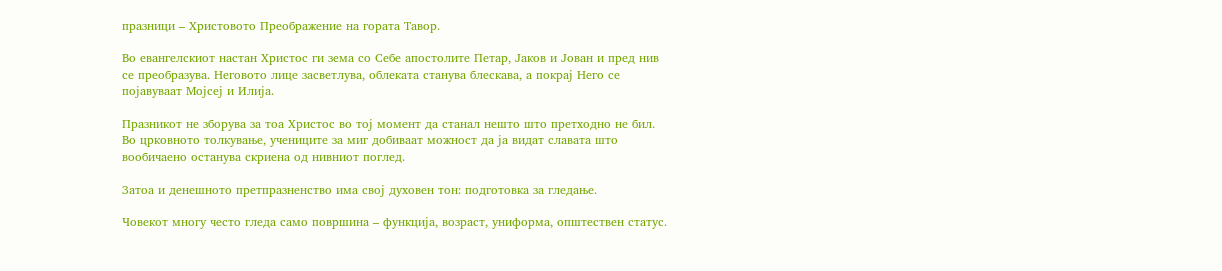празници – Христовото Преображение на гората Тавор.

Во евангелскиот настан Христос ги зема со Себе апостолите Петар, Јаков и Јован и пред нив се преобразува. Неговото лице засветлува, облеката станува блескава, а покрај Него се појавуваат Мојсеј и Илија.

Празникот не зборува за тоа Христос во тој момент да станал нешто што претходно не бил. Во црковното толкување, учениците за миг добиваат можност да ја видат славата што вообичаено останува скриена од нивниот поглед.

Затоа и денешното претпразненство има свој духовен тон: подготовка за гледање.

Човекот многу често гледа само површина – функција, возраст, униформа, општествен статус.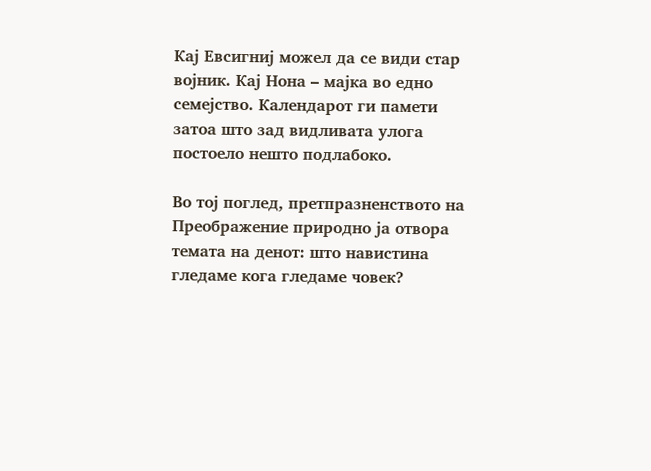Кај Евсигниј можел да се види стар војник. Кај Нона – мајка во едно семејство. Календарот ги памети затоа што зад видливата улога постоело нешто подлабоко.

Во тој поглед, претпразненството на Преображение природно ја отвора темата на денот: што навистина гледаме кога гледаме човек?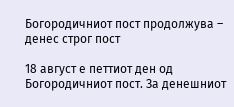Богородичниот пост продолжува – денес строг пост

18 август е петтиот ден од Богородичниот пост. За денешниот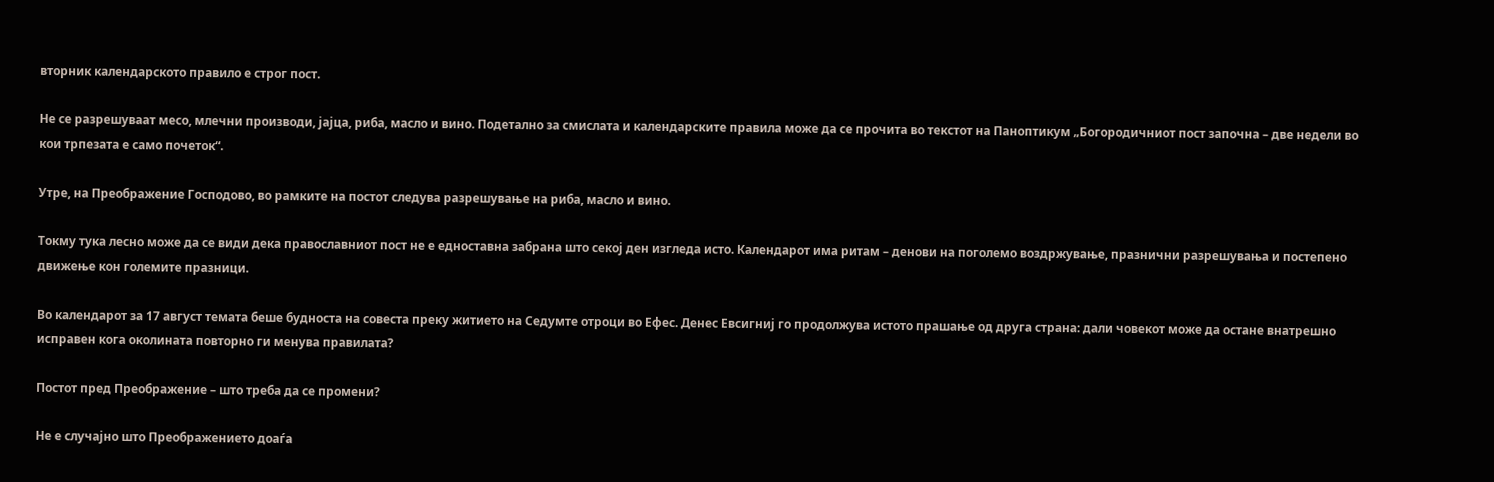вторник календарското правило е строг пост.

Не се разрешуваат месо, млечни производи, јајца, риба, масло и вино. Подетално за смислата и календарските правила може да се прочита во текстот на Паноптикум „Богородичниот пост започна – две недели во кои трпезата е само почеток“.

Утре, на Преображение Господово, во рамките на постот следува разрешување на риба, масло и вино.

Токму тука лесно може да се види дека православниот пост не е едноставна забрана што секој ден изгледа исто. Календарот има ритам – денови на поголемо воздржување, празнични разрешувања и постепено движење кон големите празници.

Во календарот за 17 август темата беше будноста на совеста преку житието на Седумте отроци во Ефес. Денес Евсигниј го продолжува истото прашање од друга страна: дали човекот може да остане внатрешно исправен кога околината повторно ги менува правилата?

Постот пред Преображение – што треба да се промени?

Не е случајно што Преображението доаѓа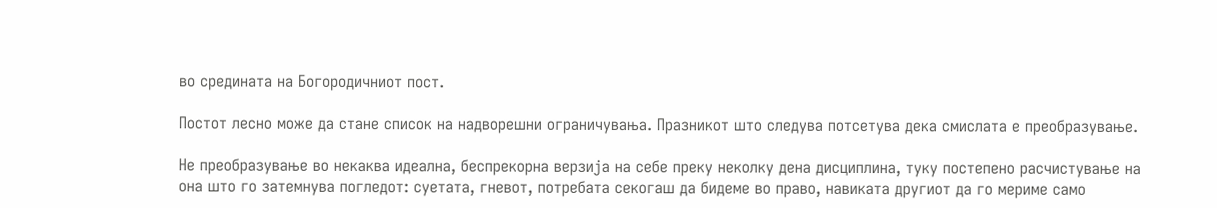во средината на Богородичниот пост.

Постот лесно може да стане список на надворешни ограничувања. Празникот што следува потсетува дека смислата е преобразување.

Не преобразување во некаква идеална, беспрекорна верзија на себе преку неколку дена дисциплина, туку постепено расчистување на она што го затемнува погледот: суетата, гневот, потребата секогаш да бидеме во право, навиката другиот да го мериме само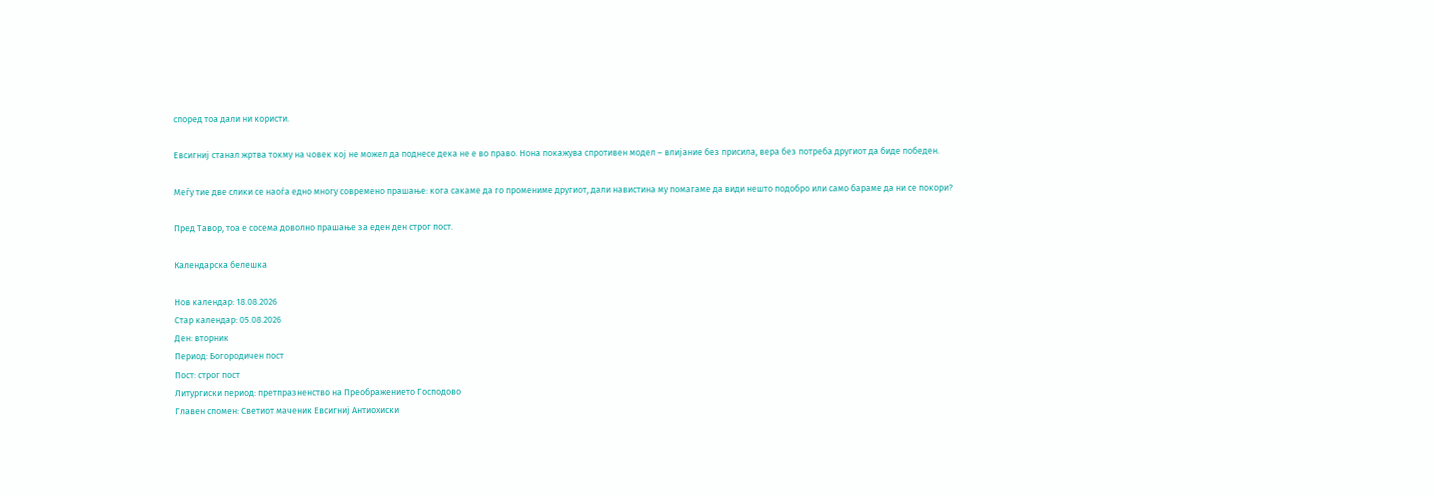според тоа дали ни користи.

Евсигниј станал жртва токму на човек кој не можел да поднесе дека не е во право. Нона покажува спротивен модел – влијание без присила, вера без потреба другиот да биде победен.

Меѓу тие две слики се наоѓа едно многу современо прашање: кога сакаме да го промениме другиот, дали навистина му помагаме да види нешто подобро или само бараме да ни се покори?

Пред Тавор, тоа е сосема доволно прашање за еден ден строг пост.

Календарска белешка

Нов календар: 18.08.2026
Стар календар: 05.08.2026
Ден: вторник
Период: Богородичен пост
Пост: строг пост
Литургиски период: претпразненство на Преображението Господово
Главен спомен: Светиот маченик Евсигниј Антиохиски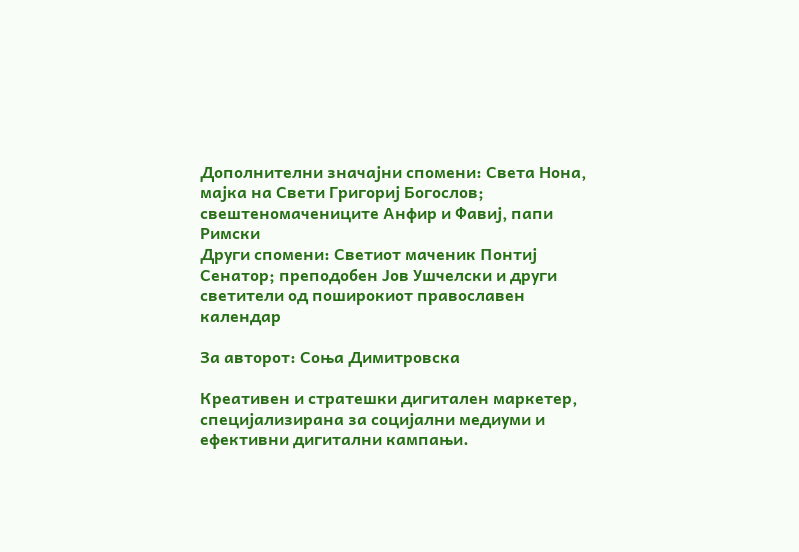Дополнителни значајни спомени: Света Нона, мајка на Свети Григориј Богослов; свештеномачениците Анфир и Фавиј, папи Римски
Други спомени: Светиот маченик Понтиј Сенатор; преподобен Јов Ушчелски и други светители од поширокиот православен календар

За авторот: Соња Димитровска

Креативен и стратешки дигитален маркетер, специјализирана за социјални медиуми и ефективни дигитални кампањи.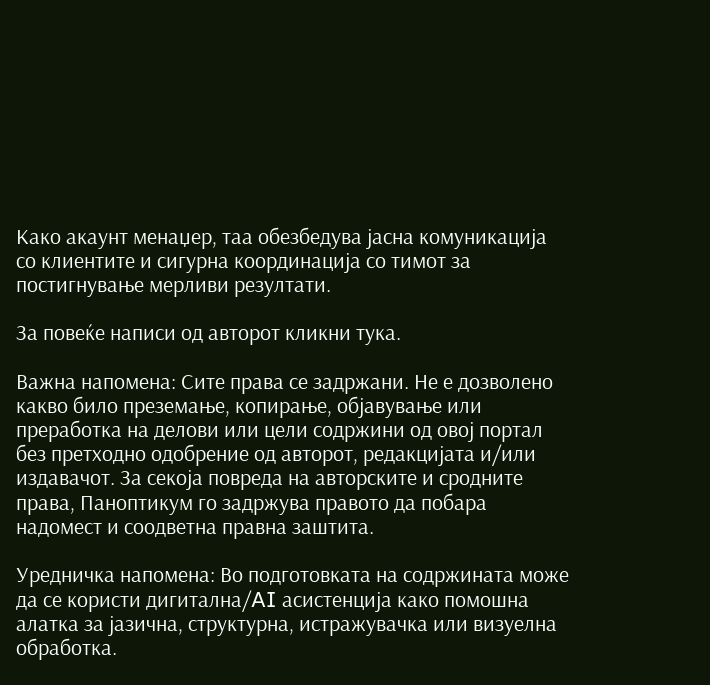Како акаунт менаџер, таа обезбедува јасна комуникација со клиентите и сигурна координација со тимот за постигнување мерливи резултати.

За повеќе написи од авторот кликни тука.

Важна напомена: Сите права се задржани. Не е дозволено какво било преземање, копирање, објавување или преработка на делови или цели содржини од овој портал без претходно одобрение од авторот, редакцијата и/или издавачот. За секоја повреда на авторските и сродните права, Паноптикум го задржува правото да побара надомест и соодветна правна заштита.

Уредничка напомена: Во подготовката на содржината може да се користи дигитална/AI асистенција како помошна алатка за јазична, структурна, истражувачка или визуелна обработка.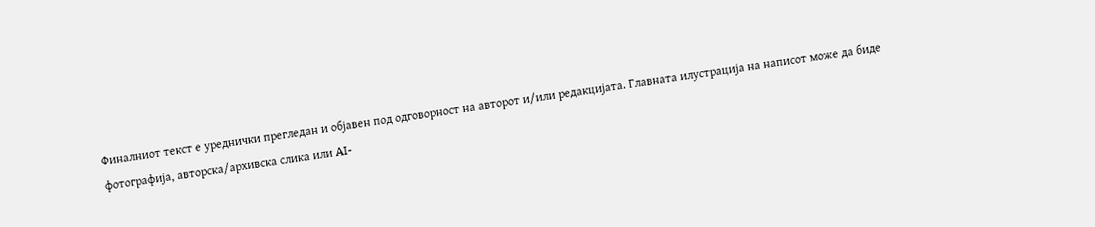Финалниот текст е уреднички прегледан и објавен под одговорност на авторот и/или редакцијата. Главната илустрација на написот може да биде фотографија, авторска/архивска слика или AI-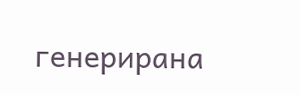генерирана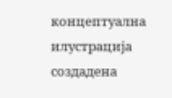концептуална илустрација создадена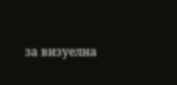за визуелна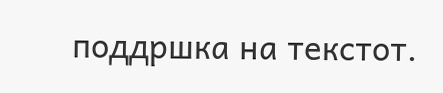поддршка на текстот.